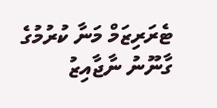ޓެރަރިޒަމް މަނާ ކުރުމުގެ ގާނޫނު ނާޖާއިޒު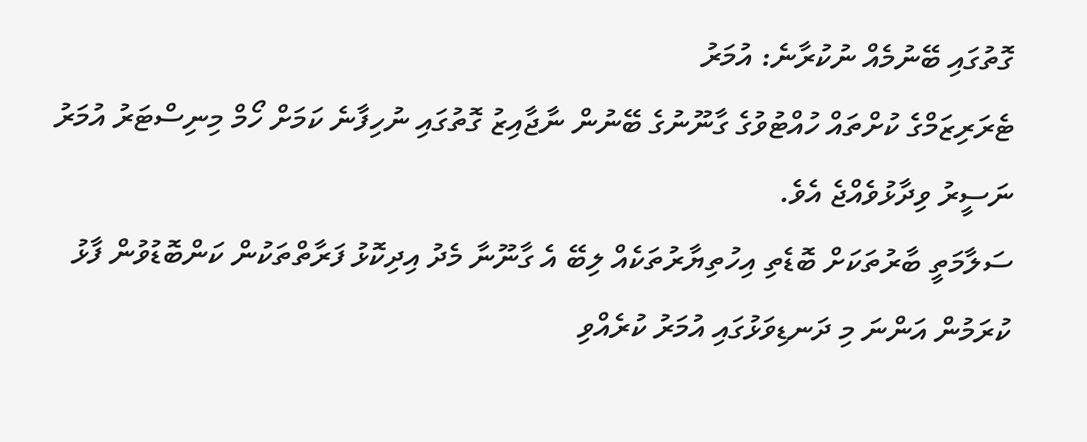ގޮތުގައި ބޭނުމެއް ނުކުރާނެ: އުމަރު
ޓެރަރިޒަމްގެ ކުށްތައް ހުއްޓުވުގެ ގާނޫނުގެ ބޭނުން ނާޖާއިޒު ގޮތުގައި ނުހިފާނެ ކަމަށް ހޯމް މިނިސްޓަރު އުމަރު ނަސީރު ވިދާޅުވެއްޖެ އެވެ.
ސަލާމަތީ ބާރުތަކަށް ބޮޑެތި އިހުތިޔާރުތަކެއް ލިބޭ އެ ގާނޫނާ މެދު އިދިކޮޅު ފަރާތްތަކުން ކަންބޮޑުވުން ފާޅު ކުރަމުން އަންނަ މި ދަނޑިވަޅުގައި އުމަރު ކުރެއްވި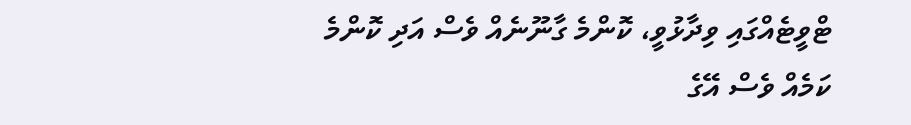ޓްވީޓެއްގައި ވިދާޅުވީ، ކޮންމެ ގާނޫނެއް ވެސް އަދި ކޮންމެ ކަމެއް ވެސް އޭގެ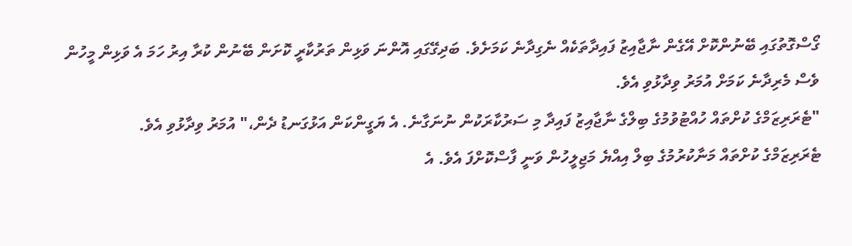ގޯސްގޮތުގައި ބޭނުންކޮށް އޭގެން ނާޖާއިޒު ފައިދާތަކެއް ނެގިދާނެ ކަމަށެވެ. ބަދިގޭގައި އޮންނަ ވަޅިން ތަރުކާރީ ކޮށަން ބޭނުން ކުރާ އިރު ހަމަ އެ ވަޅިން މީހުން ވެސް މެރިދާނެ ކަމަށް އުމަރު ވިދާޅުވި އެވެ.
"ޓެރަރިޒަމްގެ ކުށްތައް ހުއްޓުވުމުގެ ބިލްގެ ނާޖާއިޒު ފައިދާ މި ސަރުކާރަކުން ނުނަގާނެ. އެ ޔަގީންކަން އަޅުގަނޑު ދެން،" އުމަރު ވިދާޅުވި އެވެ.
ޓެރަރިޒަމްގެ ކުށްތައް މަނާކުރުމުގެ ބިލް އިއްޔެ މަޖިލީހުން ވަނީ ފާސްކޮށްފަ އެވެ. އެ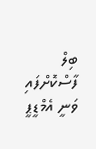ބިލް ފާސްކޮށްފައި ވަނީ އެމްޑީޕީ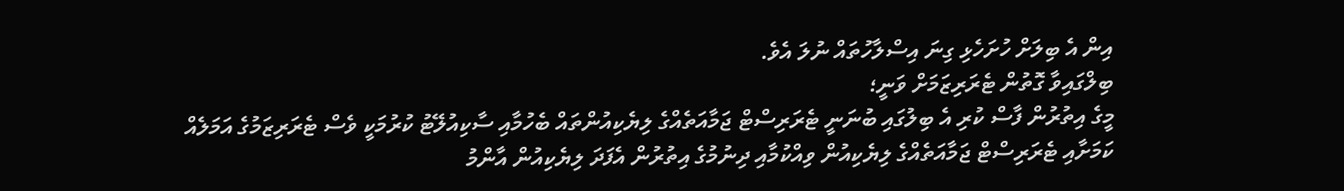އިން އެ ބިލަށް ހުށަހެޅި ގިނަ އިސްލާހުތައް ނުލަ އެވެ.
ބިލްގައިވާ ގޮތުން ޓެރަރިޒަމަށް ވަނީ؛
މީގެ އިތުރުން ފާސް ކުރި އެ ބިލުގައި ބުނަނީ ޓެރަރިސްޓް ޖަމާއަތެއްގެ ލިޔެކިއުންތައް ބެހުމާއި ސާކިއުލޭޓު ކުރުމަކީ ވެސް ޓެރަރިޒަމުގެ އަމަލެއް ކަމަށާއި ޓެރަރިސްޓް ޖަމާއަތެއްގެ ލިޔެކިއުން ވިއްކުމާއި ދިނުމުގެ އިތުރުން އެފަދަ ލިޔެކިއުން އާންމު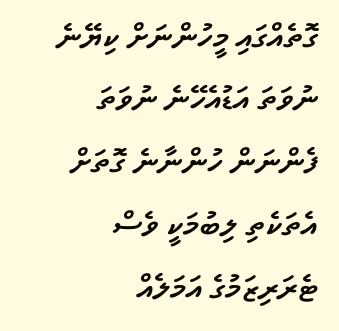ގޮތެއްގައި މީހުންނަށް ކިޔޭނެ ނުވަތަ އަޑުއެހޭނެ ނުވަތަ ފެންނަން ހުންނާނެ ގޮތަށް އެތަކެތި ލިބުމަކީ ވެސް ޓެރަރިޒަމުގެ އަމަލެއް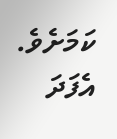ކަމަށެވެ.
އެފަދަ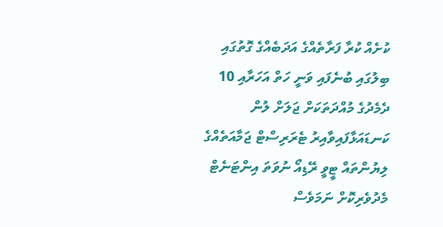ކުށެއް ކުރާ ފަރާތެއްގެ އަދަބެއްގެ ގޮތުގައި ބިލުގައި ބުނެފައި ވަނީ ހަތް އަހަރާއި 10 ދެމެދުގެ މުއްދަތަކަށް ޖަލަށް ލުން ކަނޑައަޅާފައިވާއިރު ޓެރަރިސްޓް ޖަމާއަތެއްގެ ލިޔުންތައް ޓީވީ ރޭޑިއޯ ނުވަތަ އިންޓަނެޓް މެދުވެރިކޮށް ނަމަވެސް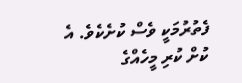ފެތުރުމަކީ ވެސް ކުށެކެވެ. އެ ކުށް ކުރި މީހެއްގެ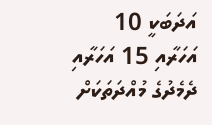އަދަބަކީ 10 އަހަރާއި 15 އަހަރާއި ދެމެދުގެ މުއްދަތަކަށް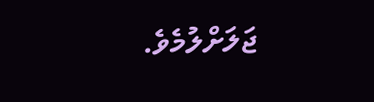ޖަލަށްލުމެވެ.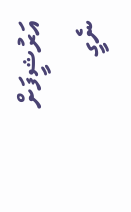އަރުޝީފަށް ނެގީ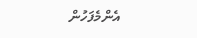އެންމެފަހުން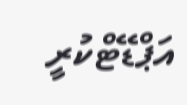އަޕްޑޭޓްކުރީ